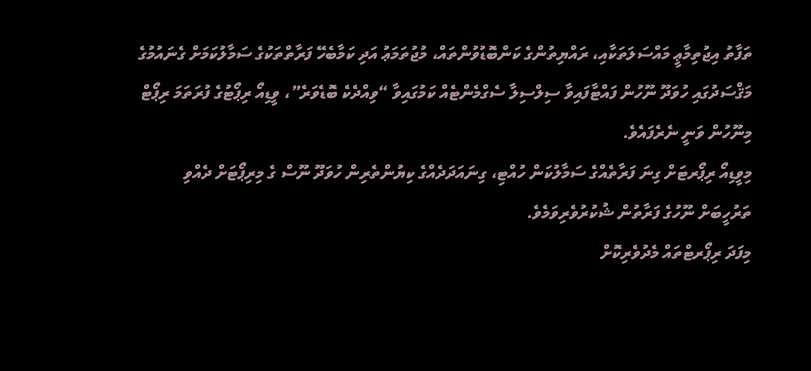ތަފާތު އިޖުތިމާޢީ މައްސަލަތަކާއި، ރައްޔިތުންގެ ކަންބޮޑުވުންތައް، މުޖުތަމަޢު އަދި ކަމާބެހޭ ފަރާތްތަކުގެ ސަމާލުކަމަށް ގެނައުމުގެ މަޤްސަދުގައި ހުވަދޫ ނޫހުން ފައްޓާފައިވާ ސިލްސިލާ ސެގްމެންޓެއް ކަމުގައިވާ “ވިއްދެކެ ބޮޑެވަރެ”، ވީޑިއޯ ރިޕޯޓުގެ ފުރަތަމަ ރިޕޯޓް މިނޫހުން ވަނީ ނެރެފައެވެ.
މިވީޑިއޯ ރިޕޯރޓަށް ގިނަ ފަރާތެއްގެ ސަމާލުކަން ހުއްޓި، ގިނައަދަދެއްގެ ކިޔުންތެރިން ހުވަދޫ ނޫސް ގެ މިރިޕޯޓަށް ދެއްވި ތަރުހީބަށް ނޫހުގެ ފަރާތުން ޝުކުރުވެރިވަމެވެ.
މިފަދަ ރިޕޯރޓްތައް މެދުވެރިކޮށް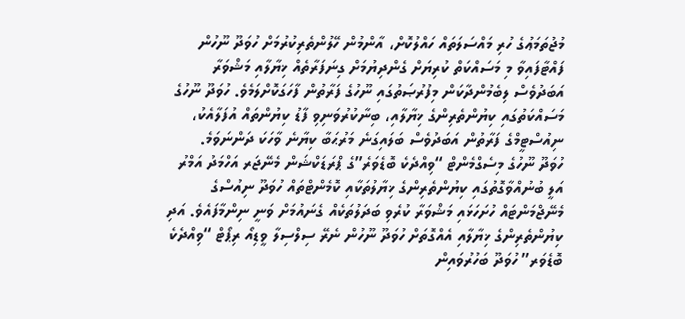މުޖުތަމަޢުގެ ހުރި މައްސަލަތައް ހައްލުކޮށް، އާންމުން ހޭލުންތެރިކުރުމަށް ހުވަދޫ ނޫހުން ފައްޓާފައިވާ މި މަސައްކަތް ކުރިޔަށް ގެންދިޔުމަށް ގިނަފަރާތެއް ޚިޔާލާއި މަޝްވަރާ އަބަދުވެސް ލިބެމުންދާކަން މިފުރުޞަތުގައި ނޫހުގެ ފަރާތުން ފާހަގަކޮށްލަމެވެ. ހުވަދޫ ނޫހުގެ މަސައްކަތުގައި ކިޔުންތެރިންގެ ޚިޔާލާއި، ބިނާކުރުވަނިވި ފާޑު ކިޔުންތައް އުފަލާއެކު، ނިއުސްޓީމްގެ ފަރާތުން އަބަދުވެސް ބަލައިގަނެ މަރުޙަބާ ކިޔާނެ ވާހަކަ ދަންނަވަމެ.
ހުވަދޫ ނޫހުގެ މިސެގްމެންޓް “ވިއްދެކެ ބޮޑެވަރެ”ގެ ޕްރަޑަކްޝަން މެނޭޖަރ އަހްމަދު އަމްރު އަލީ ބުނުއްވާގޮތުގައި ކިޔުންތެރިންގެ ޚިޔާލުތަކާއި ކޮމެންޓްތައް ހުވަދޫ ނިއުސްގެ މެނޭޖްމަންޓައް ހުށަހަޅައި މަޝްވަރާ ކުރެވި ބަދަލުތަކެއް ގެނައުމަށް ވަނީ ނިންމާފައެވެ. އަދި ކިޔުންތެރިންގެ ޚިޔާލާއި އެއްގޮތަށް ހުވަދޫ ނޫހުން ނެރޭ ސިލްސިލާ ވީޑިއޯ ރިޕޯޓް “ވިއްދެކެ ބޮޑެވަރ” ހުވަދޫ ބަހުރުވައިން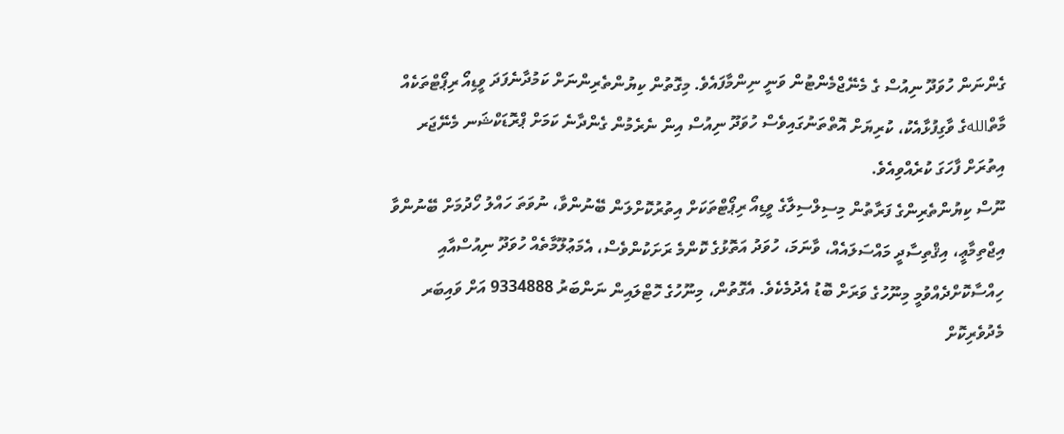ގެންނަން ހުވަދޫ ނިއުސް ގެ މެނޭޖްމެންޓުން ވަނީ ނިންމާފައެވެ. މިގޮތުން ކިޔުންތެރިންނަށް ކަމުދާނެފަދަ ވީޑިއޯ ރިޕޯޓްތަކެއް މާތްاللهގެ ވާގިފުޅާއެކު، ކުރިޔަށް އޮތްތަނުގައިވެސް ހުވަދޫ ނިއުސް އިން ނެރެމުން ގެންދާނެ ކަމަށް ޕްރޮޑަކްޝަނ މެނޭޖަރ އިތުރަށް ފާހަގަ ކުރެއްވިއެވެ.
ނޫސް ކިޔުންތެރިންގެ ފަރާތުން މިސިލްސިލާގެ ވީޑިއޯ ރިޕޯޓްތަކަށް އިތުރުކޮށްލަން ބޭނުންވާ، ނުވަތަ ހައްލު ހޯދުމަށް ބޭނުންވާ އިޖްތިމާޢީ، އިޤްތިސާދީ މައްސަލައެއް، ވާނަމަ، ހުވަދު އަތޮޅުގެ ކޮންމެ ރަށަކުންވެސް، އެމަޢުލޫމާތެއް ހުވަދޫ ނިއުސްއާއި ހިއްސާކޮށްދެއްވުމީ މިނޫހުގެ ވަރަށް ބޮޑު އެދުމެކެވެ. އެގޮތުން، މިނޫހުގެ ހޮޓްލައިން ނަންބަރު 9334888 އަށް ވައިބަރ މެދުވެރިކޮށް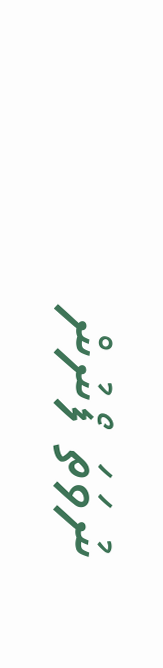ނުވަތަ ފޯނުން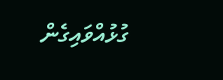ގުޅުއްވައިގެން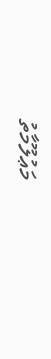މަޢުލޫމާތު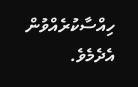ހިއްސާކުރެއްވުން އެދެމެވެ.